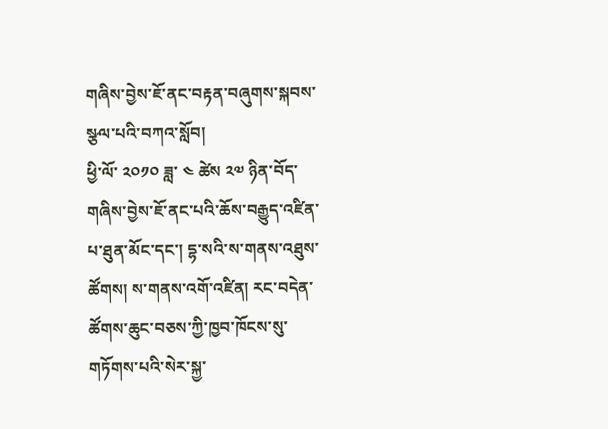གཞིས་བྱེས་ཇོ་ནང་བརྟན་བཞུགས་སྐབས་སྩལ་པའི་བཀའ་སློབ།
ཕྱི་ལོ་ ༢༠༡༠ ཟླ་ ༤ ཚེས ༢༧ ཉིན་བོད་གཞིས་བྱེས་ཇོ་ནང་པའི་ཆོས་བརྒྱུད་འཛིན་པ་ཐུན་མོང་དང་། དྷ་སའི་ས་གནས་འཐུས་ཚོགས། ས་གནས་འགོ་འཛིན། རང་བདེན་ཚོགས་ཆུང་བཅས་ཀྱི་ཁྱབ་ཁོངས་སུ་གཏོགས་པའི་སེར་སྐྱ་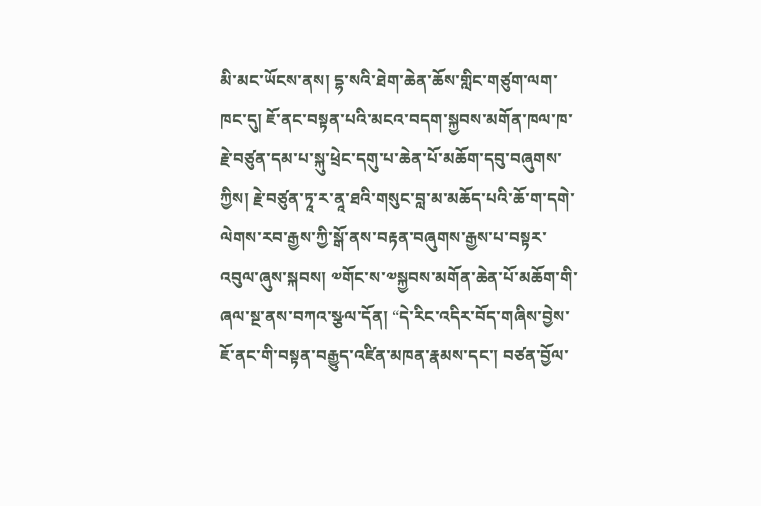མི་མང་ཡོངས་ནས། དྷ་སའི་ཐེག་ཆེན་ཆོས་གླིང་གཙུག་ལག་ཁང་དུ། ཇོ་ནང་བསྟན་པའི་མངའ་བདག་སྐྱབས་མགོན་ཁལ་ཁ་རྗེ་བཙུན་དམ་པ་སྐུ་ཕྲེང་དགུ་པ་ཆེན་པོ་མཆོག་དབུ་བཞུགས་ཀྱིས། རྗེ་བཙུན་ཏཱ་ར་ནཱ་ཐའི་གསུང་བླ་མ་མཆོད་པའི་ཆོ་ག་དགེ་ལེགས་རབ་རྒྱས་ཀྱི་སྒོ་ནས་བརྟན་བཞུགས་རྒྱས་པ་བསྟར་འབུལ་ཞུས་སྐབས། ༧གོང་ས་༧སྐྱབས་མགོན་ཆེན་པོ་མཆོག་གི་ཞལ་སྔ་ནས་བཀའ་སྩལ་དོན། “དེ་རིང་འདིར་བོད་གཞིས་བྱེས་ཇོ་ནང་གི་བསྟན་བརྒྱུད་འཛིན་མཁན་རྣམས་དང་། བཙན་བྱོལ་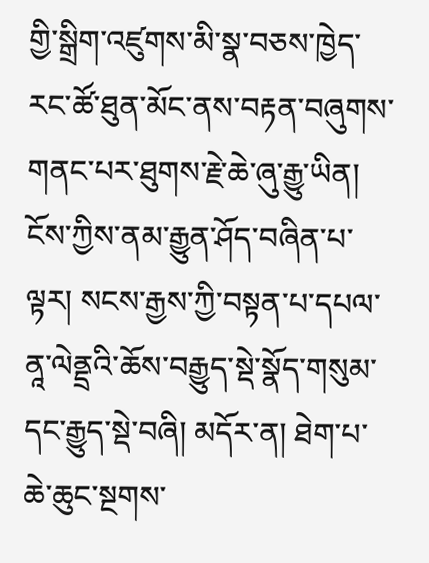གྱི་སྒྲིག་འཛུགས་མི་སྣ་བཅས་ཁྱེད་རང་ཚོ་ཐུན་མོང་ནས་བརྟན་བཞུགས་གནང་པར་ཐུགས་རྗེ་ཆེ་ཞུ་རྒྱུ་ཡིན། ངོས་ཀྱིས་ནམ་རྒྱུན་ཤོད་བཞིན་པ་ལྟར། སངས་རྒྱས་ཀྱི་བསྟན་པ་དཔལ་ནཱ་ལེནྡྲའི་ཆོས་བརྒྱུད་སྡེ་སྣོད་གསུམ་དང་རྒྱུད་སྡེ་བཞི། མདོར་ན། ཐེག་པ་ཆེ་ཆུང་སྔགས་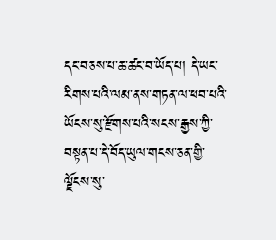དང་བཅས་པ་ཆ་ཚང་བ་ཡོད་པ། དེ་ཡང་རིགས་པའི་ལམ་ནས་གཏན་ལ་ཕབ་པའི་ཡོངས་སུ་རྫོགས་པའི་སངས་རྒྱས་ཀྱི་བསྟན་པ་དེ་བོད་ཡུལ་གངས་ཅན་གྱི་ལྗོངས་སུ་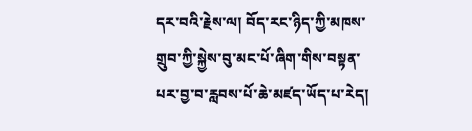དར་བའི་རྗེས་ལ། བོད་རང་ཉིད་ཀྱི་མཁས་གྲུབ་ཀྱི་སྐྱེས་བུ་མང་པོ་ཞིག་གིས་བསྟན་པར་བྱ་བ་རླབས་པོ་ཆེ་མཛད་ཡོད་པ་རེད།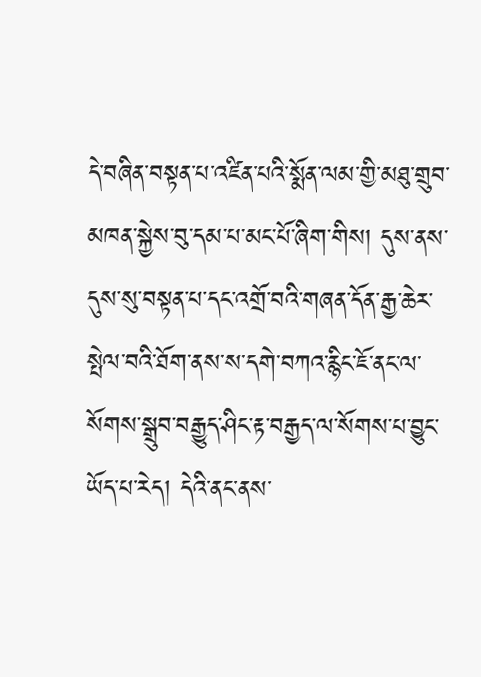དེ་བཞིན་བསྟན་པ་འཛིན་པའི་སྨོན་ལམ་གྱི་མཐུ་གྲུབ་མཁན་སྐྱེས་བུ་དམ་པ་མང་པོ་ཞིག་གིས། དུས་ནས་དུས་སུ་བསྟན་པ་དང་འགྲོ་བའི་གཞན་དོན་རྒྱ་ཆེར་སྤེལ་བའི་ཐོག་ནས་ས་དགེ་བཀའ་རྙིང་ཇོ་ནང་ལ་སོགས་སྒྲུབ་བརྒྱུད་ཤིང་རྟ་བརྒྱད་ལ་སོགས་པ་བྱུང་ཡོད་པ་རེད། དེའི་ནང་ནས་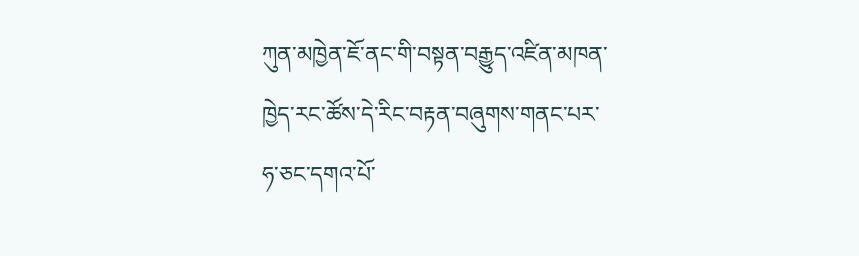ཀུན་མཁྱེན་ཇོ་ནང་གི་བསྟན་བརྒྱུད་འཛིན་མཁན་ཁྱེད་རང་ཚོས་དེ་རིང་བརྟན་བཞུགས་གནང་པར་ཧ་ཅང་དགའ་པོ་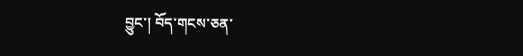བྱུང་། བོད་གངས་ཅན་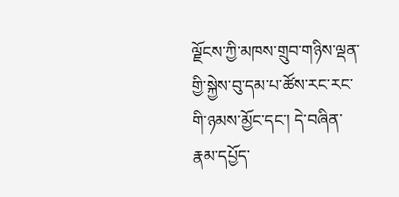ལྗོངས་ཀྱི་མཁས་གྲུབ་གཉིས་ལྡན་གྱི་སྐྱེས་བུ་དམ་པ་ཚོས་རང་རང་གི་ཉམས་མྱོང་དང་། དེ་བཞིན་རྣམ་དཔྱོད་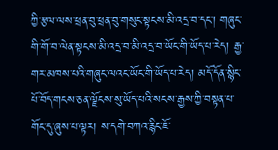ཀྱི་རྩལ་ལས་ཕྲན་བུ་ཕྲན་བུ་གསུང་སྟངས་མི་འདྲ་བ་དང་། གཞུང་གི་གོ་བ་ལེན་སྟངས་མི་འདྲ་བ་མི་འདྲ་བ་ཡོང་གི་ཡོད་པ་རེད། རྒྱ་གར་མཁས་པའི་གཞུང་ལའང་ཡོང་གི་ཡོད་པ་རེད། མདོ་དོན་སྙིང་པོ་བོད་གངས་ཅན་ལྗོངས་སུ་ཡོད་པའི་སངས་རྒྱས་ཀྱི་བསྟན་པ་གོང་དུ་ཞུས་པ་ལྟར། ས་དགེ་བཀའ་རྙིང་ཇོ་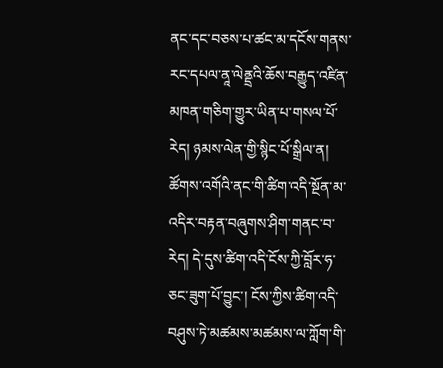ནང་དང་བཅས་པ་ཚང་མ་དངོས་གནས་རང་དཔལ་ནཱ་ལེནྡྲའི་ཆོས་བརྒྱུད་འཛིན་མཁན་གཅིག་གྱུར་ཡིན་པ་གསལ་པོ་རེད། ཉམས་ལེན་གྱི་སྙིང་པོ་སྒྲིལ་ན། ཚོགས་འགོའི་ནང་གི་ཚིག་འདི་སྔོན་མ་འདིར་བརྟན་བཞུགས་ཤིག་གནང་བ་རེད། དེ་དུས་ཚིག་འདི་ངོས་ཀྱི་བློར་ཧ་ཅང་ཟུག་པོ་བྱུང་། ངོས་ཀྱིས་ཚིག་འདི་བཤུས་ཏེ་མཚམས་མཚམས་ལ་ཀློག་གི་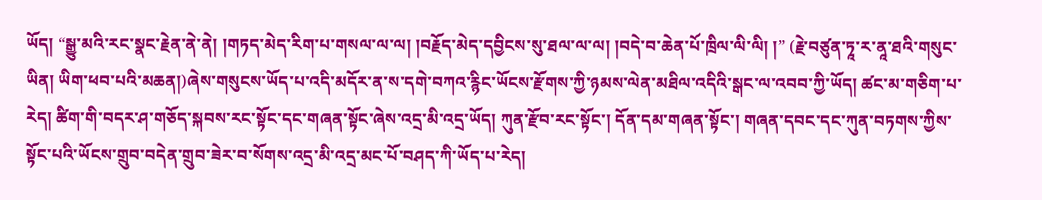ཡོད། “སྒྱུ་མའི་རང་སྣང་རྗེན་ནེ་ནེ། །གཏད་མེད་རིག་པ་གསལ་ལ་ལ། །བརྗོད་མེད་དབྱིངས་སུ་ཐལ་ལ་ལ། །བདེ་བ་ཆེན་པོ་ཁྲིལ་ལི་ལི། །” (རྗེ་བཙུན་ཏཱ་ར་ནཱ་ཐའི་གསུང་ཡིན། ཡིག་ཕབ་པའི་མཆན།)ཞེས་གསུངས་ཡོད་པ་འདི་མདོར་ན་ས་དགེ་བཀའ་རྙིང་ཡོངས་རྫོགས་ཀྱི་ཉམས་ལེན་མཐིལ་འདིའི་སྒང་ལ་འབབ་ཀྱི་ཡོད། ཚང་མ་གཅིག་པ་རེད། ཚིག་གི་བདར་ཤ་གཅོད་སྐབས་རང་སྟོང་དང་གཞན་སྟོང་ཞེས་འདྲ་མི་འདྲ་ཡོད། ཀུན་རྫོབ་རང་སྟོང་། དོན་དམ་གཞན་སྟོང་། གཞན་དབང་དང་ཀུན་བཏགས་ཀྱིས་སྟོང་པའི་ཡོངས་གྲུབ་བདེན་གྲུབ་ཟེར་བ་སོགས་འདྲ་མི་འདྲ་མང་པོ་བཤད་ཀི་ཡོད་པ་རེད།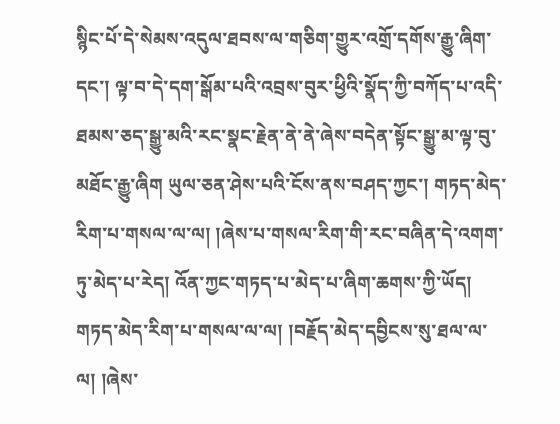སྙིང་པོ་དེ་སེམས་འདུལ་ཐབས་ལ་གཅིག་གྱུར་འགྲོ་དགོས་རྒྱུ་ཞིག་དང་། ལྟ་བ་དེ་དག་སྒོམ་པའི་འབྲས་བུར་ཕྱིའི་སྣོད་ཀྱི་བཀོད་པ་འདི་ཐམས་ཅད་སྒྱུ་མའི་རང་སྣང་རྗེན་ནེ་ནེ་ཞེས་བདེན་སྟོང་སྒྱུ་མ་ལྟ་བུ་མཐོང་རྒྱུ་ཞིག ཡུལ་ཅན་ཤེས་པའི་ངོས་ནས་བཤད་ཀྱང་། གཏད་མེད་རིག་པ་གསལ་ལ་ལ། །ཞེས་པ་གསལ་རིག་གི་རང་བཞིན་དེ་འགག་ཏུ་མེད་པ་རེད། འོན་ཀྱང་གཏད་པ་མེད་པ་ཞིག་ཆགས་ཀྱི་ཡོད། གཏད་མེད་རིག་པ་གསལ་ལ་ལ། །བརྗོད་མེད་དབྱིངས་སུ་ཐལ་ལ་ལ། །ཞེས་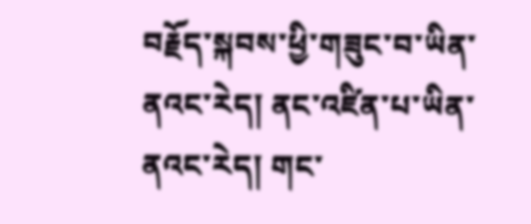བརྗོད་སྐབས་ཕྱི་གཟུང་བ་ཡིན་ནའང་རེད། ནང་འཛིན་པ་ཡིན་ནའང་རེད། གང་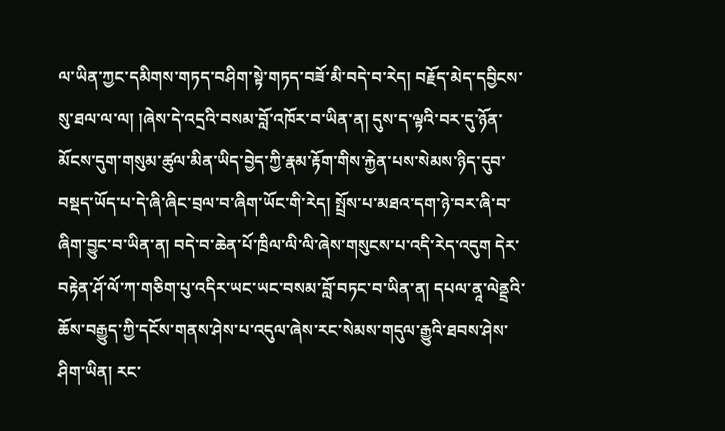ལ་ཡིན་ཀྱང་དམིགས་གཏད་བཤིག་སྟེ་གཏད་བཟོ་མི་བདེ་བ་རེད། བརྗོད་མེད་དབྱིངས་སུ་ཐལ་ལ་ལ། །ཞེས་དེ་འདྲའི་བསམ་བློ་འཁོར་བ་ཡིན་ན། དུས་ད་ལྟའི་བར་དུ་ཉོན་མོངས་དུག་གསུམ་ཚུལ་མིན་ཡིད་བྱེད་ཀྱི་རྣམ་རྟོག་གིས་རྐྱེན་པས་སེམས་ཉིད་དུབ་བསྡད་ཡོད་པ་དེ་ཞི་ཞིང་བྲལ་བ་ཞིག་ཡོང་གི་རེད། སྤྲོས་པ་མཐའ་དག་ཉེ་བར་ཞི་བ་ཞིག་བྱུང་བ་ཡིན་ན། བདེ་བ་ཆེན་པོ་ཁྲིལ་ལི་ལི་ཞེས་གསུངས་པ་འདི་རེད་འདུག དེར་བརྟེན་ཤོ་ལོ་ཀ་གཅིག་པུ་འདིར་ཡང་ཡང་བསམ་བློ་བཏང་བ་ཡིན་ན། དཔལ་ནཱ་ལེནྡྲའི་ཆོས་བརྒྱུད་ཀྱི་དངོས་གནས་ཤེས་པ་འདུལ་ཞེས་རང་སེམས་གདུལ་རྒྱུའི་ཐབས་ཤེས་ཤིག་ཡིན། རང་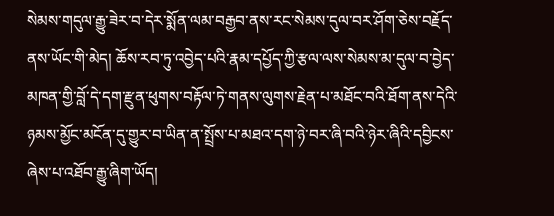སེམས་གདུལ་རྒྱུ་ཟེར་བ་དེར་སྨོན་ལམ་བརྒྱབ་ནས་རང་སེམས་དུལ་བར་ཤོག་ཅེས་བརྗོད་ནས་ཡོང་གི་མེད། ཆོས་རབ་ཏུ་འབྱེད་པའི་རྣམ་དཔྱོད་ཀྱི་རྩལ་ལས་སེམས་མ་དུལ་བ་བྱེད་མཁན་གྱི་བློ་དེ་དག་རྫུན་ཕུགས་བརྟོལ་ཏེ་གནས་ལུགས་རྗེན་པ་མཐོང་བའི་ཐོག་ནས་དེའི་ཉམས་མྱོང་མངོན་དུ་གྱུར་བ་ཡིན་ན་སྤྲོས་པ་མཐའ་དག་ཉེ་བར་ཞི་བའི་ཉེར་ཞིའི་དབྱིངས་ཞེས་པ་འཐོབ་རྒྱུ་ཞིག་ཡོད།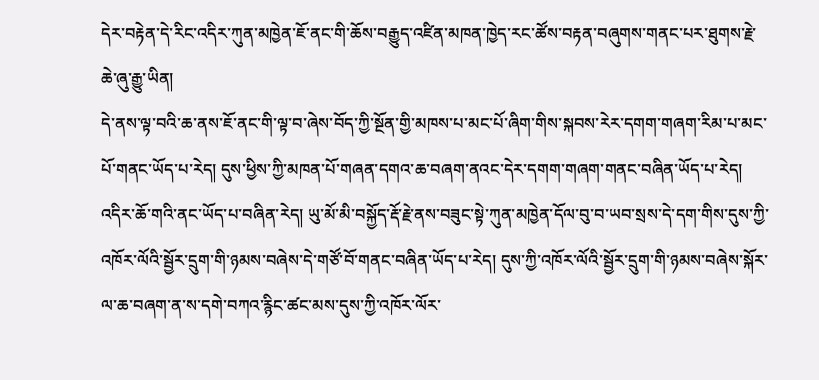དེར་བརྟེན་དེ་རིང་འདིར་ཀུན་མཁྱེན་ཇོ་ནང་གི་ཆོས་བརྒྱུད་འཛིན་མཁན་ཁྱེད་རང་ཚོས་བརྟན་བཞུགས་གནང་པར་ཐུགས་རྗེ་ཆེ་ཞུ་རྒྱུ་ཡིན།
དེ་ནས་ལྟ་བའི་ཆ་ནས་ཇོ་ནང་གི་ལྟ་བ་ཞེས་བོད་ཀྱི་སྔོན་གྱི་མཁས་པ་མང་པོ་ཞིག་གིས་སྐབས་རེར་དགག་གཞག་རིམ་པ་མང་པོ་གནང་ཡོད་པ་རེད། དུས་ཕྱིས་ཀྱི་མཁན་པོ་གཞན་དགའ་ཆ་བཞག་ནའང་དེར་དགག་གཞག་གནང་བཞིན་ཡོད་པ་རེད། འདིར་ཆོ་གའི་ནང་ཡོད་པ་བཞིན་རེད། ཡུ་མོ་མི་བསྐྱོད་རྡོ་རྗེ་ནས་བཟུང་སྟེ་ཀུན་མཁྱེན་དོལ་བུ་བ་ཡབ་སྲས་དེ་དག་གིས་དུས་ཀྱི་འཁོར་ལོའི་སྦྱོར་དྲུག་གི་ཉམས་བཞེས་དེ་གཙོ་བོ་གནང་བཞིན་ཡོད་པ་རེད། དུས་ཀྱི་འཁོར་ལོའི་སྦྱོར་དྲུག་གི་ཉམས་བཞེས་སྐོར་ལ་ཆ་བཞག་ན་ས་དགེ་བཀའ་རྙིང་ཚང་མས་དུས་ཀྱི་འཁོར་ལོར་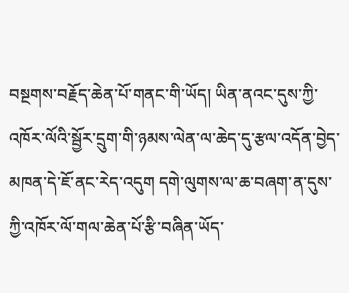བསྔགས་བརྗོད་ཆེན་པོ་གནང་གི་ཡོད། ཡིན་ནའང་དུས་ཀྱི་འཁོར་ལོའི་སྦྱོར་དྲུག་གི་ཉམས་ལེན་ལ་ཆེད་དུ་རྩལ་འདོན་བྱེད་མཁན་དེ་ཇོ་ནང་རེད་འདུག དགེ་ལུགས་ལ་ཆ་བཞག་ན་དུས་ཀྱི་འཁོར་ལོ་གལ་ཆེན་པོ་རྩི་བཞིན་ཡོད་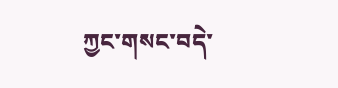ཀྱང་གསང་བདེ་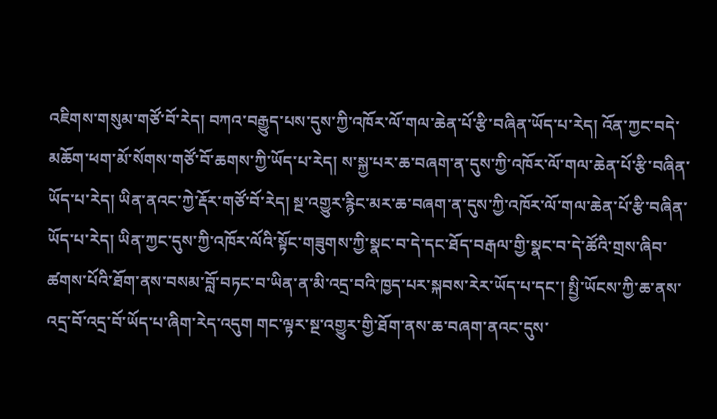འཇིགས་གསུམ་གཙོ་བོ་རེད། བཀའ་བརྒྱུད་པས་དུས་ཀྱི་འཁོར་ལོ་གལ་ཆེན་པོ་རྩི་བཞིན་ཡོད་པ་རེད། འོན་ཀྱང་བདེ་མཆོག་ཕག་མོ་སོགས་གཙོ་བོ་ཆགས་ཀྱི་ཡོད་པ་རེད། ས་སྐྱ་པར་ཆ་བཞག་ན་དུས་ཀྱི་འཁོར་ལོ་གལ་ཆེན་པོ་རྩི་བཞིན་ཡོད་པ་རེད། ཡིན་ནའང་ཀྱེ་རྡོར་གཙོ་བོ་རེད། སྔ་འགྱུར་རྙིང་མར་ཆ་བཞག་ན་དུས་ཀྱི་འཁོར་ལོ་གལ་ཆེན་པོ་རྩི་བཞིན་ཡོད་པ་རེད། ཡིན་ཀྱང་དུས་ཀྱི་འཁོར་ལོའི་སྟོང་གཟུགས་ཀྱི་སྣང་བ་དེ་དང་ཐོད་བརྒལ་གྱི་སྣང་བ་དེ་ཚོའི་གྲས་ཞིབ་ཚགས་པོའི་ཐོག་ནས་བསམ་བློ་བཏང་བ་ཡིན་ན་མི་འདྲ་བའི་ཁྱད་པར་སྐབས་རེར་ཡོད་པ་དང་། སྤྱི་ཡོངས་ཀྱི་ཆ་ནས་འདྲ་བོ་འདྲ་བོ་ཡོད་པ་ཞིག་རེད་འདུག གང་ལྟར་སྔ་འགྱུར་གྱི་ཐོག་ནས་ཆ་བཞག་ནའང་དུས་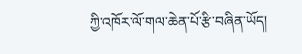ཀྱི་འཁོར་ལོ་གལ་ཆེན་པོ་རྩི་བཞིན་ཡོད།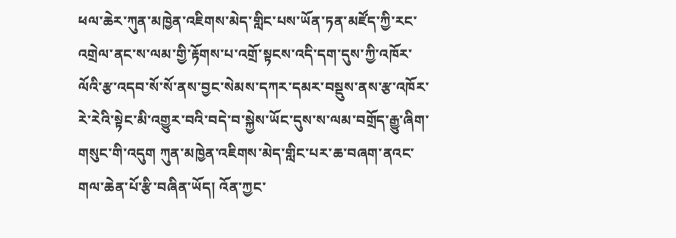ཕལ་ཆེར་ཀུན་མཁྱེན་འཇིགས་མེད་གླིང་པས་ཡོན་ཏན་མཛོད་ཀྱི་རང་འགྲེལ་ནང་ས་ལམ་གྱི་རྟོགས་པ་འགྲོ་སྟངས་འདི་དག་དུས་ཀྱི་འཁོར་ལོའི་རྩ་འདབ་སོ་སོ་ནས་བྱང་སེམས་དཀར་དམར་བསྡུས་ནས་རྩ་འཁོར་རེ་རེའི་སྟེང་མི་འགྱུར་བའི་བདེ་བ་སྐྱེས་ཡོང་དུས་ས་ལམ་བགྲོད་རྒྱུ་ཞིག་གསུང་གི་འདུག ཀུན་མཁྱེན་འཇིགས་མེད་གླིང་པར་ཆ་བཞག་ནའང་གལ་ཆེན་པོ་རྩི་བཞིན་ཡོད། འོན་ཀྱང་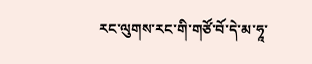རང་ལུགས་རང་གི་གཙོ་བོ་དེ་མ་ཧཱ་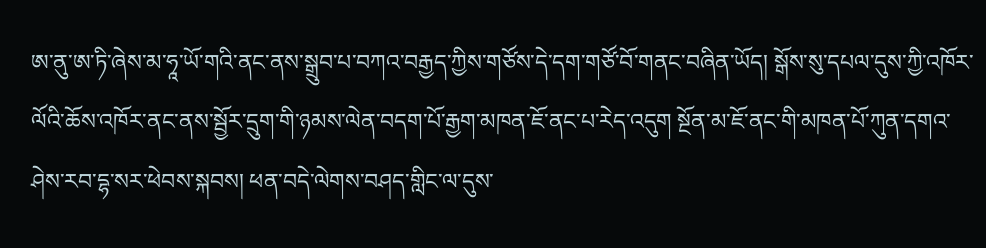ཨ་ནུ་ཨ་ཏི་ཞེས་མ་ཧཱ་ཡོ་གའི་ནང་ནས་སྒྲུབ་པ་བཀའ་བརྒྱད་ཀྱིས་གཙོས་དེ་དག་གཙོ་བོ་གནང་བཞིན་ཡོད། སྒོས་སུ་དཔལ་དུས་ཀྱི་འཁོར་ལོའི་ཆོས་འཁོར་ནང་ནས་སྦྱོར་དྲུག་གི་ཉམས་ལེན་བདག་པོ་རྒྱག་མཁན་ཇོ་ནང་པ་རེད་འདུག སྔོན་མ་ཇོ་ནང་གི་མཁན་པོ་ཀུན་དགའ་ཤེས་རབ་དྷ་སར་ཕེབས་སྐབས། ཕན་བདེ་ལེགས་བཤད་གླིང་ལ་དུས་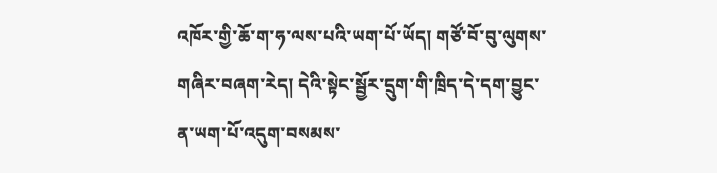འཁོར་གྱི་ཆོ་ག་ཧ་ལས་པའི་ཡག་པོ་ཡོད། གཙོ་བོ་བུ་ལུགས་གཞིར་བཞག་རེད། དེའི་སྟེང་སྦྱོར་དྲུག་གི་ཁྲིད་དེ་དག་བྱུང་ན་ཡག་པོ་འདུག་བསམས་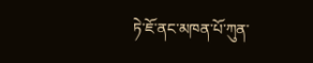ཏེ་ཇོ་ནང་མཁན་པོ་ཀུན་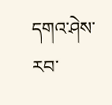དགའ་ཤེས་རབ་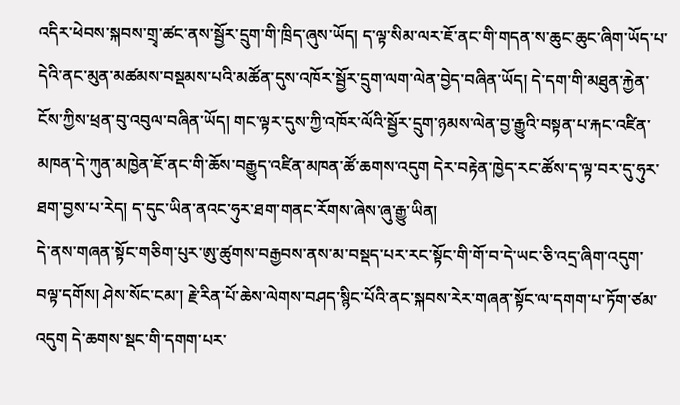འདིར་ཕེབས་སྐབས་གྲྭ་ཚང་ནས་སྦྱོར་དྲུག་གི་ཁྲིད་ཞུས་ཡོད། ད་ལྟ་སིམ་ལར་ཇོ་ནང་གི་གདན་ས་ཆུང་ཆུང་ཞིག་ཡོད་པ་དེའི་ནང་མུན་མཚམས་བསྡམས་པའི་མཚོན་དུས་འཁོར་སྦྱོར་དྲུག་ལག་ལེན་བྱེད་བཞིན་ཡོད། དེ་དག་གི་མཐུན་རྐྱེན་ངོས་ཀྱིས་ཕྲན་བུ་འབུལ་བཞིན་ཡོད། གང་ལྟར་དུས་ཀྱི་འཁོར་ལོའི་སྦྱོར་དྲུག་ཉམས་ལེན་བྱ་རྒྱུའི་བསྟན་པ་རྐང་འཛིན་མཁན་དེ་ཀུན་མཁྱེན་ཇོ་ནང་གི་ཆོས་བརྒྱུད་འཛིན་མཁན་ཚོ་ཆགས་འདུག དེར་བརྟེན་ཁྱེད་རང་ཚོས་ད་ལྟ་བར་དུ་ཧུར་ཐག་བྱས་པ་རེད། ད་དུང་ཡིན་ནའང་ཧུར་ཐག་གནང་རོགས་ཞེས་ཞུ་རྒྱུ་ཡིན།
དེ་ནས་གཞན་སྟོང་གཅིག་པུར་ཨུ་ཚུགས་བརྒྱབས་ནས་མ་བསྡད་པར་རང་སྟོང་གི་གོ་བ་དེ་ཡང་ཅི་འདྲ་ཞིག་འདུག་བལྟ་དགོས། ཤེས་སོང་ངམ་། རྗེ་རིན་པོ་ཆེས་ལེགས་བཤད་སྙིང་པོའི་ནང་སྐབས་རེར་གཞན་སྟོང་ལ་དགག་པ་ཏོག་ཙམ་འདུག དེ་ཆགས་སྡང་གི་དགག་པར་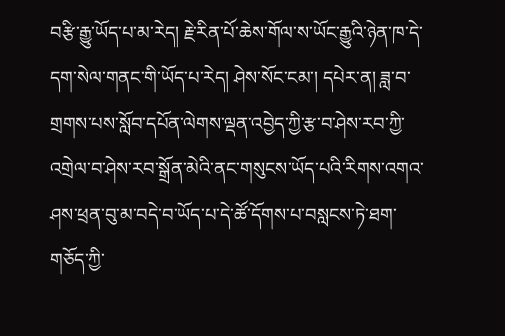བརྩི་རྒྱུ་ཡོད་པ་མ་རེད། རྗེ་རིན་པོ་ཆེས་གོལ་ས་ཡོང་རྒྱུའི་ཉེན་ཁ་དེ་དག་སེལ་གནང་གི་ཡོད་པ་རེད། ཤེས་སོང་ངམ་། དཔེར་ན། ཟླ་བ་གྲགས་པས་སློབ་དཔོན་ལེགས་ལྡན་འབྱེད་ཀྱི་རྩ་བ་ཤེས་རབ་ཀྱི་འགྲེལ་བ་ཤེས་རབ་སྒྲོན་མེའི་ནང་གསུངས་ཡོད་པའི་རིགས་འགའ་ཤས་ཕྲན་བུ་མ་བདེ་བ་ཡོད་པ་དེ་ཚོ་དོགས་པ་བསླངས་ཏེ་ཐག་གཅོད་ཀྱི་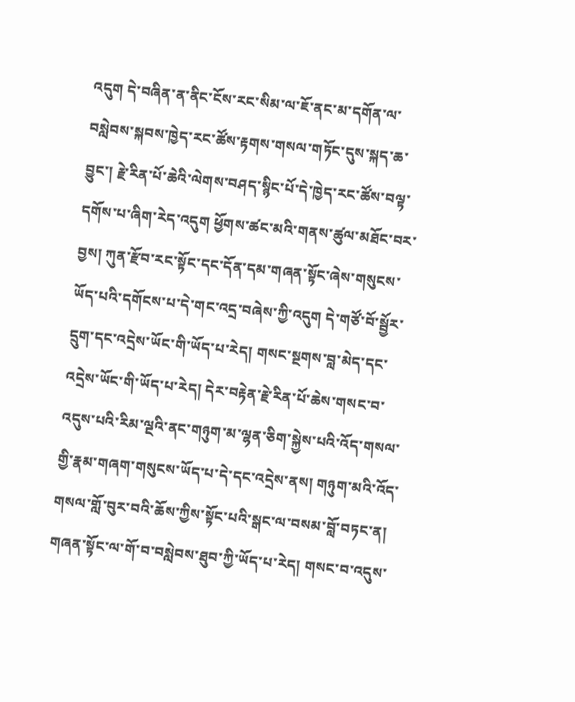འདུག དེ་བཞིན་ན་ནིང་ངོས་རང་སིམ་ལ་ཇོ་ནང་མ་དགོན་ལ་བསླེབས་སྐབས་ཁྱེད་རང་ཚོས་རྟགས་གསལ་གཏོང་དུས་སྐད་ཆ་བྱུང་། རྗེ་རིན་པོ་ཆེའི་ལེགས་བཤད་སྙིང་པོ་དེ་ཁྱེད་རང་ཚོས་བལྟ་དགོས་པ་ཞིག་རེད་འདུག ཕྱོགས་ཚང་མའི་གནས་ཚུལ་མཐོང་བར་བྱས། ཀུན་རྫོབ་རང་སྟོང་དང་དོན་དམ་གཞན་སྟོང་ཞེས་གསུངས་ཡོད་པའི་དགོངས་པ་དེ་གང་འདྲ་བཞེས་ཀྱི་འདུག དེ་གཙོ་བོ་སྦྱོར་དྲུག་དང་འདྲེས་ཡོང་གི་ཡོད་པ་རེད། གསང་སྔགས་བླ་མེད་དང་འདྲེས་ཡོང་གི་ཡོད་པ་རེད། དེར་བརྟེན་རྗེ་རིན་པོ་ཆེས་གསང་བ་འདུས་པའི་རིམ་ལྔའི་ནང་གཉུག་མ་ལྷན་ཅིག་སྐྱེས་པའི་འོད་གསལ་གྱི་རྣམ་གཞག་གསུངས་ཡོད་པ་དེ་དང་འདྲེས་ནས། གཉུག་མའི་འོད་གསལ་གློ་བུར་བའི་ཆོས་ཀྱིས་སྟོང་པའི་སྒང་ལ་བསམ་བློ་བཏང་ན། གཞན་སྟོང་ལ་གོ་བ་བསླེབས་ཐུབ་ཀྱི་ཡོད་པ་རེད། གསང་བ་འདུས་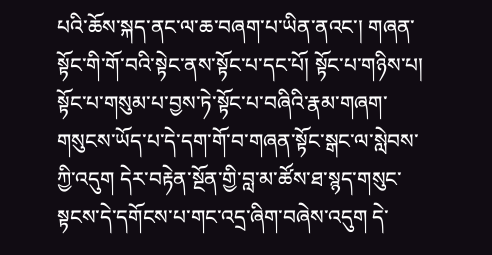པའི་ཆོས་སྐད་ནང་ལ་ཆ་བཞག་པ་ཡིན་ནའང་། གཞན་སྟོང་གི་གོ་བའི་སྟེང་ནས་སྟོང་པ་དང་པོ། སྟོང་པ་གཉིས་པ། སྟོང་པ་གསུམ་པ་བྱས་ཏེ་སྟོང་པ་བཞིའི་རྣམ་གཞག་གསུངས་ཡོད་པ་དེ་དག་གོ་བ་གཞན་སྟོང་སྒང་ལ་སླེབས་ཀྱི་འདུག དེར་བརྟེན་སྔོན་གྱི་བླ་མ་ཚོས་ཐ་སྙད་གསུང་སྟངས་དེ་དགོངས་པ་གང་འདྲ་ཞིག་བཞེས་འདུག དེ་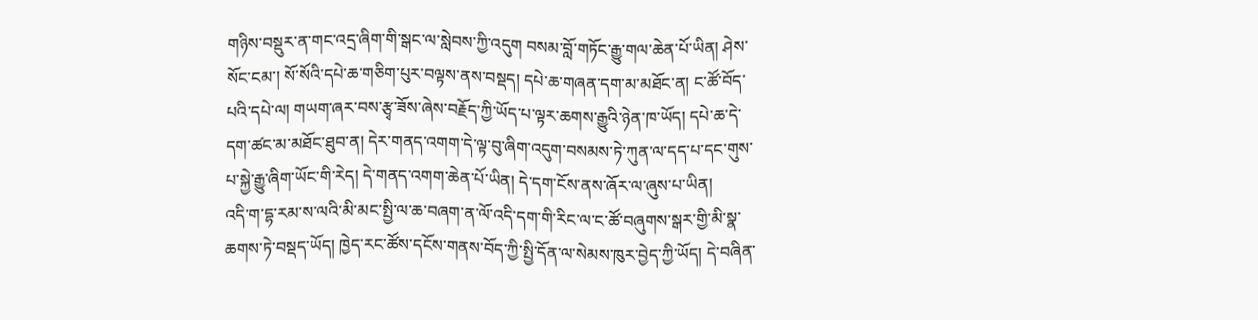གཉིས་བསྡུར་ན་གང་འདྲ་ཞིག་གི་སྒང་ལ་སླེབས་ཀྱི་འདུག བསམ་བློ་གཏོང་རྒྱུ་གལ་ཆེན་པོ་ཡིན། ཤེས་སོང་ངམ་། སོ་སོའི་དཔེ་ཆ་གཅིག་པུར་བལྟས་ནས་བསྡད། དཔེ་ཆ་གཞན་དག་མ་མཐོང་ན། ང་ཚོ་བོད་པའི་དཔེ་ལ། གཡག་ཞར་བས་རྩྭ་ཟོས་ཞེས་བརྗོད་ཀྱི་ཡོད་པ་ལྟར་ཆགས་རྒྱུའི་ཉེན་ཁ་ཡོད། དཔེ་ཆ་དེ་དག་ཚང་མ་མཐོང་ཐུབ་ན། དེར་གནད་འགག་དེ་ལྟ་བུ་ཞིག་འདུག་བསམས་ཏེ་ཀུན་ལ་དད་པ་དང་གུས་པ་སྐྱེ་རྒྱུ་ཞིག་ཡོང་གི་རེད། དེ་གནད་འགག་ཆེན་པོ་ཡིན། དེ་དག་ངོས་ནས་ཞོར་ལ་ཞུས་པ་ཡིན།
འདི་ག་དྷ་རམ་ས་ལའི་མི་མང་སྤྱི་ལ་ཆ་བཞག་ན་ལོ་འདི་དག་གི་རིང་ལ་ང་ཚོ་བཞུགས་སྒར་གྱི་མི་སྣ་ཆགས་ཏེ་བསྡད་ཡོད། ཁྱེད་རང་ཚོས་དངོས་གནས་བོད་ཀྱི་སྤྱི་དོན་ལ་སེམས་ཁུར་བྱེད་ཀྱི་ཡོད། དེ་བཞིན་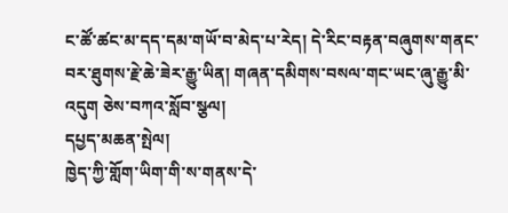ང་ཚོ་ཚང་མ་དད་དམ་གཡོ་བ་མེད་པ་རེད། དེ་རིང་བརྟན་བཞུགས་གནང་བར་ཐུགས་རྗེ་ཆེ་ཟེར་རྒྱུ་ཡིན། གཞན་དམིགས་བསལ་གང་ཡང་ཞུ་རྒྱུ་མི་འདུག ཅེས་བཀའ་སློབ་སྩལ།
དཔྱད་མཆན་སྤེལ།
ཁྱེད་ཀྱི་གློག་ཡིག་གི་ས་གནས་དེ་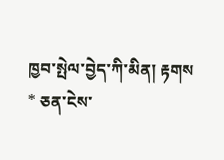ཁྱབ་སྤེལ་བྱེད་ཀི་མིན། རྟགས * ཅན་ངེས་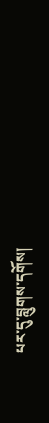པར་དུ་བླུགས་དགོས།